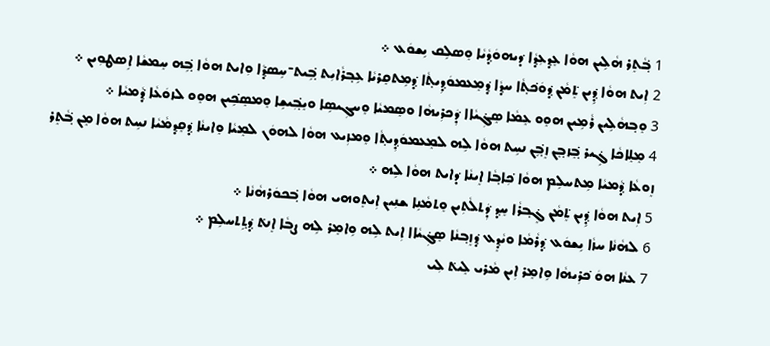1 ܒ݂݁ܵܬܸܪ ܗܵܠܹܝܢ ܗܘܵܐ ܥܸܕ݂ܥܼܕ݂ܵܐ ܕ݁ܝܗܘܿܕ݂ܵܝܵܐ ܘܸܣܠܹܩ ܝܹܫܘܿܥ ܀
2 ܐܼܝܬ ܗܘܵܐ ܕ݂ܹ݁ܝܢ ܬܸ݁ܡܵܢ ܕ݂݁ܘܿܟ݁ܬ݂ܵܐ ܚܕ݂ܵܐ ܕ݂݁ܡܸܥܡܘܿܕ݂ܼܝܬ݂ܵܐ ܕ݂݁ܡܹܬܩܸܪܝܵܐ ܥܹܒ݂ܪܵܐܝܼܬ ܒ݂ܹ݁ܝܬ־ܚܹܣܕ݂݁ܵܐ ܘܼܐܝܬ ܗܘܵܐ ܒ݂ܹ݁ܗ ܚܸܡܫܵܐ ܐܹܣܛܘܼܝܢ ܀
3 ܘܸܒ݂ܗܵܠܹܝܢ ܪܵܡܹܝܢ ܗܘܸܘ ܥܸܡܵܐ ܣܸܓܼ݁ܝܵܐܐ ܕ݁ܲܟܪܼܝܗܵܐ ܘܣܸܡܝܵܐ ܘܸܚܓܼܝܣܹܐ ܘܝܸܒ݂ܼ݁ܝܫܹܐ ܘܸܡܣܸܟܹ݁ܝܢ ܗܘܸܘ ܠܙܘܿܥܵܐ ܕ݂݁ܵܡܝܵܐ ܀
4 ܡܸܠܸܐܟܵܐ ܓܹ݁ܝܪ ܒ݂ܸ݁ܙܒ݂ܸܢ ܙܸܒ݂ܹ݁ܢ ܢܚܹܬ ܗܘܵܐ ܠܹܗ ܠܡܸܥܡܘܿܕ݂ܼܝܬ݂ܵܐ ܘܸܡܙܼܝܥ ܗܘܵܐ ܠܗܘܿܢ ܠܡܸܝܵܐ ܘܸܐܝܢܵܐ ܕ݂݁ܩܸܕ݂ܡܵܝܵܐ ܢܚܹܬ ܗܘܵܐ ܡܸܢ ܒ݂݁ܵܬܸܪ ܙܸܘܥܵܐ ܕ݂݁ܵܡܝܵܐ ܡܹܬܚܠܹܡ ܗܘܵܐ ܟܼ݁ܐܒ݂ܵܐ ܐܸܝܢܵܐ ܕ݁ܐܝܬ ܗܘܵܐ ܠܹܗ ܀
5 ܐܼܝܬ ܗܘܵܐ ܕ݂ܹ݁ܝܢ ܬܸ݁ܡܵܢ ܓܸ݁ܒ݂ܪܵܐ ܚܸܕ݂ ܕ݁ܲܬܠܵܬܼܝܢ ܘܸܬܡܵܢܹܐ ܫܢܼܝܢ ܐܼܝܬܸܘܗܝ ܗܘܵܐ ܒ݂݁ܟܘܿܪܗܵܢܵܐ ܀
6 ܠܗܵܢܵܐ ܚܙܵܐ ܝܹܫܘܿܥ ܕ݂݁ܪܵܡܵܐ ܘܝܵܕ݂ܸܥ ܕ݂݁ܙܸܒ݂ܢܵܐ ܣܸܓܼ݁ܝܵܐܐ ܐܼܝܬ ܠܹܗ ܘܹܐܡܸܪ ܠܹܗ ܨܒ݂ܵܐ ܐܸܢܬ݁ ܕ݂݁ܬ݂ܹܬܚܠܹܡ ܀
7 ܥܢܵܐ ܗܘܿ ܟ݁ܪܼܝܗܵܐ ܘܹܐܡܸܪ ܐܼܝܢ ܡܵܪܝ ܠܸܝܬ݁ ܠܼܝ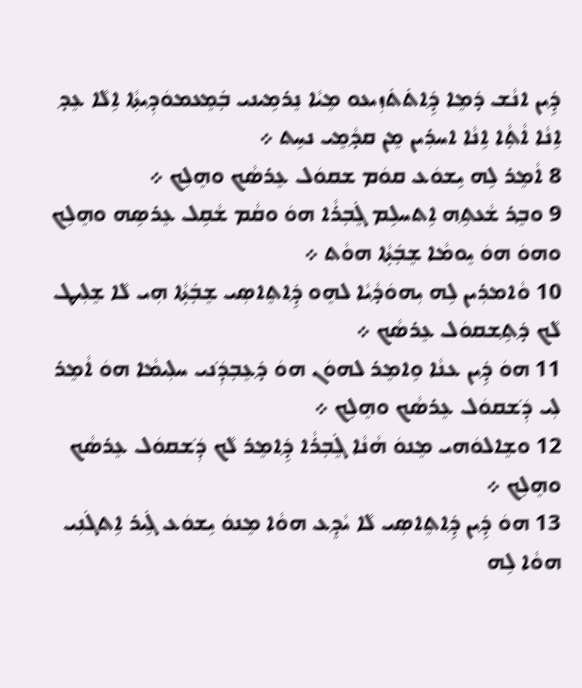ܕ݂ܹ݁ܝܢ ܐܢܵܫ ܕ݁ܡܸܐ ܕ݂ܹ݁ܐܬ݁ܬ݁ܙܼܝܥܘ ܡܸܝܵܐ ܢܸܪܡܹܝܢܝ ܒ݂݁ܡܸܥܡܘܿܕ݂ܼܝܬ݂ܵܐ ܐܹܠܵܐ ܥܸܕ݂ ܐܹܢܵܐ ܐܵܬ݂ܵܐ ܐܹܢܵܐ ܐܚܪܼܝܢ ܡܸܢ ܩܕ݂ܵܡܸܝ ܢܚܹܬ ܀
8 ܐܵܡܸܪ ܠܹܗ ܝܹܫܘܿܥ ܩܘܿܡ ܫܩܘܿܠ ܥܸܪܣܵܟ ܘܗܸܠܹܟ ܀
9 ܘܒ݂ܸܪ ܫܵܥܬ݂ܹܗ ܐܹܬܚܠܹܡ ܓܸ݁ܒ݂ܪܵܐ ܗܘܿ ܘܩܵܡ ܫܵܩܹܠ ܥܸܪܣܹܗ ܘܗܸܠܹܟ ܘܗܘܿ ܗܘܿ ܝܸܘܡܵܐ ܫܸܒ݂݁ܬ݂ܵܐ ܗܘܵܬ ܀
10 ܘܵܐܡܪܼܝܢ ܠܹܗ ܝܼܗܘܿܕ݂ܵܝܵܐ ܠܗܸܘ ܕ݂ܹ݁ܐܬܸܐܣܼܝ ܫܸܒ݂݁ܬ݂ܵܐ ܗܼܝ ܠܵܐ ܫܸܠܼܝܛ ܠܵܟ ܕ݂݁ܬ݂ܹܫܩܘܿܠ ܥܸܪܣܵܟ ܀
11 ܗܘܿ ܕ݂ܹ݁ܝܢ ܥܢܵܐ ܘܹܐܡܸܪ ܠܗܘܿܢ ܗܘܿ ܕ݂݁ܥܸܒ݂ܕ݁ܲܢܝ ܚܠܼܝܡܵܐ ܗܘܿ ܐܵܡܸܪ ܠܼܝ ܕ݁ܲܫܩܘܿܠ ܥܸܪܣܵܟ ܘܗܸܠܹܟ ܀
12 ܘܫܸܐܠܘܿܗܝ ܡܸܢܘܿ ܗܵܢܵܐ ܓܸ݁ܒ݂ܪܵܐ ܕ݂ܹ݁ܐܡܸܪ ܠܵܟ ܕ݁ܲܫܩܘܿܠ ܥܸܪܣܵܟ ܘܗܸܠܹܟ ܀
13 ܗܘܿ ܕ݂ܹ݁ܝܢ ܕ݂ܹ݁ܐܬܸܐܣܼܝ ܠܵܐ ܝܵܕ݂ܸܥ ܗܘܵܐ ܡܸܢܘܿ ܝܹܫܘܿܥ ܓܹ݁ܝܪ ܐܹܬܓ݁ܢܼܝ ܗܘܵܐ ܠܹܗ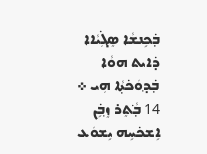ܒ݂݁ܟܹܢܫܵܐ ܣܸܓܼ݁ܝܵܐܐ ܕ݁ܐܝܬ ܗܘܵܐ ܒ݂݁ܕ݂ܘܿܟ݁ܬ݂ܵܐ ܗܼܝ ܀
14 ܒ݂݁ܵܬܸܪ ܙܸܒ݂ܹ݁ܢ ܐܹܫܟ݁ܚܹܗ ܝܹܫܘܿܥ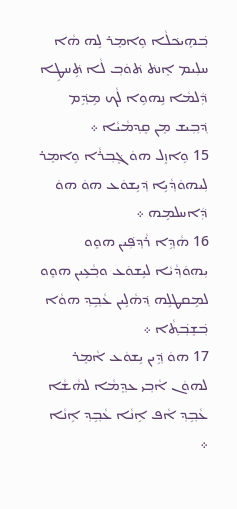ܒ݂݁ܗܸܝܟ݁ܠܵܐ ܘܹܐܡܸܪ ܠܹܗ ܗܵܐ ܚܠܼܝܡ ܐܸܢܬ݁ ܬ݁ܘܿܒ݂ ܠܵܐ ܬܹ݁ܚܛܹܐ ܕ݁ܲܠܡܵܐ ܢܹܗܘܹܐ ܠܵܟ ܡܹܕ݂ܹ݁ܡ ܕ݂݁ܒ݂ܼܝܫ ܡܸܢ ܩܸܕ݂ܡܵܝܵܐ ܀
15 ܘܹܐܙܸܠ ܗܘܿ ܓܸ݁ܒ݂ܪܵܐ ܘܹܐܡܸܪ ܠܼܝܗܘܿܕ݂ܵܝܹܐ ܕ݂݁ܝܹܫܘܿܥ ܗܘܿ ܗܘܿ ܕ݁ܲܐܚܠܡܹܗ ܀
16 ܗܵܕ݂ܹܐ ܪܵܕ݂ܦܼ݁ܝܢ ܗܘܸܘ ܝܼܗܘܿܕ݂ܵܝܵܐ ܠܝܹܫܘܿܥ ܘܒ݂ܵܥܹܝܢ ܗܘܸܘ ܠܡܹܩܛܠܹܗ ܕ݂݁ܗܵܠܹܝܢ ܥܵܒ݂ܹܕ݂ ܗܘܵܐ ܒ݂݁ܫܸܒ݂݁ܬ݂ܵܐ ܀
17 ܗܘܿ ܕ݂ܹ݁ܝܢ ܝܹܫܘܿܥ ܐܵܡܸܪ ܠܗܘܿܢ ܐܵܒ݂ܝ ܥܕ݂ܸܡܵܐ ܠܗܵܫܵܐ ܥܵܒ݂ܹܕ݂ ܐܵܦ ܐܹܢܵܐ ܥܵܒ݂ܹܕ݂ ܐܹܢܵܐ ܀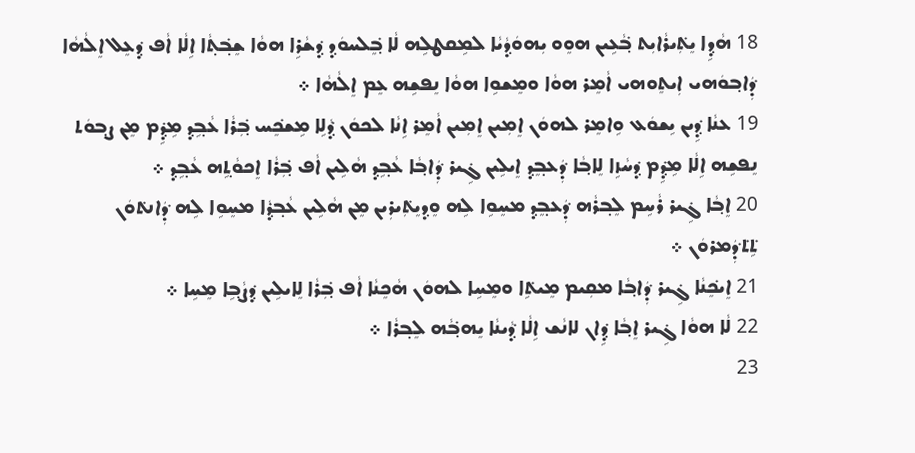18 ܗܵܕ݂ܹܐ ܝܸܬܼ݁ܝܪܵܐܝܼܬ ܒ݂݁ܵܥܹܝܢ ܗܘܸܘ ܝܼܗܘܿܕ݂ܵܝܵܐ ܠܡܹܩܛܠܹܗ ܠܵܐ ܒ݂ܸ݁ܠܚܘܿܕ݂ ܕ݂݁ܫܵܪܹܐ ܗܘܵܐ ܫܸܒ݂݁ܬ݂ܵܐ ܐܹܠܵܐ ܐܵܦ ܕ݂݁ܥܸܠ ܐܸܠܵܗܵܐ ܕ݁ܲܐܒ݂ܘܿܗܝ ܐܼܝܬܸܘܗܝ ܐܵܡܸܪ ܗܘܵܐ ܘܡܸܫܘܹܐ ܗܘܵܐ ܢܸܦܫܹܗ ܥܸܡ ܐܸܠܵܗܵܐ ܀
19 ܥܢܵܐ ܕ݂ܹ݁ܝܢ ܝܹܫܘܿܥ ܘܹܐܡܸܪ ܠܗܘܿܢ ܐܸܡܼܝܢ ܐܸܡܼܝܢ ܐܵܡܸܪ ܐܹܢܵܐ ܠܟܘܿܢ ܕ݂݁ܵܠܹܐ ܡܹܫܟܸ݁ܚ ܒ݂ܼ݁ܪܵܐ ܥܵܒ݂ܹܕ݂ ܡܹܕ݂ܹ݁ܡ ܡܸܢ ܨܒ݂ܘܿܬ ܢܸܦܫܹܗ ܐܹܠܵܐ ܡܹܕ݂ܹ݁ܡ ܕ݂݁ܚܵܙܹܐ ܠܸܐܒ݂ܵܐ ܕ݁ܲܥܒ݂ܸܕ݂ ܐܸܝܠܹܝܢ ܓܹ݁ܝܪ ܕ݁ܲܐܒ݂ܵܐ ܥܵܒ݂ܹܕ݂ ܗܵܠܹܝܢ ܐܵܦ ܒ݂ܼ݁ܪܵܐ ܐܸܟܘܵܬ݂ܹܗ ܥܵܒ݂ܹܕ݂ ܀
20 ܐܸܒ݂ܵܐ ܓܹ݁ܝܪ ܪܵܚܹܡ ܠܸܒ݂ܪܵܗ ܕ݁ܲܥܒ݂ܸܕ݂ ܡܚܸܘܹܐ ܠܹܗ ܘܸܕ݂ܝܸܬܼ݁ܝܪܼܝܢ ܡܸܢ ܗܵܠܹܝܢ ܥܵܒ݂ܕ݂݁ܵܐ ܡܚܸܘܹܐ ܠܹܗ ܕ݁ܲܐܢܬ݁ܘܿܢ ܬܹ݁ܬ݁ܕ݁ܲܡܪܘܿܢ ܀
21 ܐܸܝܟܸ݁ܢܵܐ ܓܹ݁ܝܪ ܕ݁ܲܐܒ݂ܵܐ ܡܩܼܝܡ ܡܸܝܬܹ݁ܐ ܘܡܸܚܹܐ ܠܗܘܿܢ ܗܵܟܸܢܵܐ ܐܵܦ ܒ݂ܼ݁ܪܵܐ ܠܸܐܝܠܹܝܢ ܕ݂݁ܨܵܒ݂ܹܐ ܡܸܚܹܐ ܀
22 ܠܵܐ ܗܘܵܐ ܓܹ݁ܝܪ ܐܸܒ݂ܵܐ ܕ݂ܹ݁ܐܢ ܠܐܢܵܫ ܐܹܠܵܐ ܕ݂݁ܵܝܢܵܐ ܝܸܗܒ݂݁ܵܗ ܠܸܒ݂ܪܵܐ ܀
23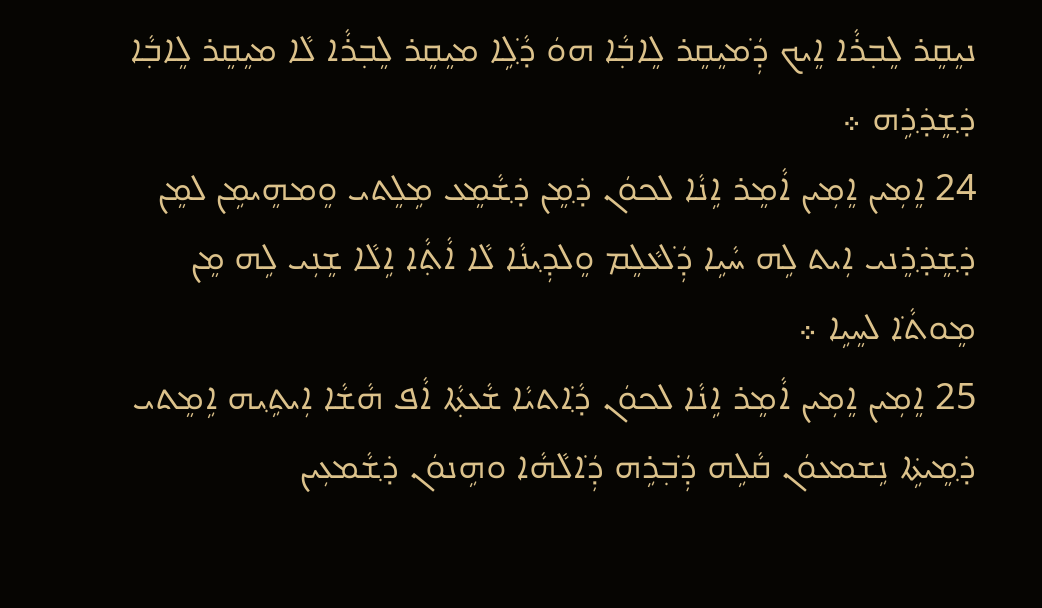ܢܝܸܩܸܪ ܠܸܒ݂ܪܵܐ ܐܸܝܟ ܕ݁ܲܡܝܸܩܸܪ ܠܸܐܒ݂ܵܐ ܗܘܿ ܕ݂݁ܵܠܹܐ ܡܝܸܩܸܪ ܠܸܒ݂ܪܵܐ ܠܵܐ ܡܝܸܩܸܪ ܠܸܐܒ݂ܵܐ ܕ݂݁ܫܸܕ݂݁ܪܹܗ ܀
24 ܐܸܡܼܝܢ ܐܸܡܼܝܢ ܐܵܡܸܪ ܐܹܢܵܐ ܠܟܘܿܢ ܕ݂݁ܡܸܢ ܕ݂݁ܫܵܡܸܥ ܡܹܠܸܬܝ ܘܸܡܗܸܝܡܹܢ ܠܡܸܢ ܕ݂݁ܫܸܕ݂݁ܪܸܢܝ ܐܼܝܬ ܠܹܗ ܚܵܝܹܐ ܕ݁ܲܠܥܵܠܸܡ ܘܸܠܕ݂ܼܝܢܵܐ ܠܵܐ ܐܵܬ݂ܵܐ ܐܹܠܵܐ ܫܸܢܼܝ ܠܹܗ ܡܸܢ ܡܸܘܬ݁ܵܐ ܠܚܸܝܹܐ ܀
25 ܐܸܡܼܝܢ ܐܸܡܼܝܢ ܐܵܡܸܪ ܐܹܢܵܐ ܠܟܘܿܢ ܕ݂݁ܵܐܬܝܵܐ ܫܵܥܬ݂ܵܐ ܐܵܦ ܗܵܫܵܐ ܐܼܝܬ݂ܹܝܗ ܐܹܡܸܬܝ ܕ݂݁ܡܸܝܬܹ݁ܐ ܢܹܫܡܥܘܿܢ ܩܵܠܹܗ ܕ݁ܲܒ݂ܪܹܗ ܕ݁ܲܐܠܵܗܵܐ ܘܗܹܢܘܿܢ ܕ݂݁ܫܵܡܥܼܝܢ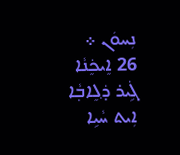ܢܼܚܘܿܢ ܀
26 ܐܸܝܟܸ݁ܢܵܐ ܓܹ݁ܝܪ ܕ݂݁ܠܸܐܒ݂ܵܐ ܐܼܝܬ ܚܵܝܹܐ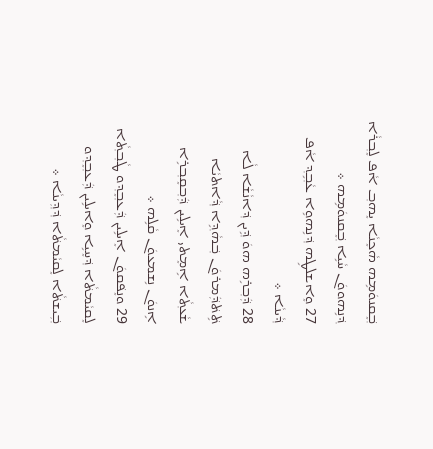ܒ݂ܸ݁ܩܢܘܿܡܹܗ ܗܵܟܸܢܵܐ ܝܸܗܒ݂ ܐܵܦ ܠܸܒ݂ܪܵܐ ܕ݂݁ܢܹܗܘܘܿܢ ܚܵܝܹܐ ܒ݂ܸ݁ܩܢܘܿܡܹܗ ܀
27 ܘܸܐܫܠܛܹܗ ܕ݂݁ܢܹܗܘܹܐ ܥܵܒ݂ܹܕ݂ ܐܵܦ ܕ݂݁ܵܝܢܵܐ ܀
28 ܕ݁ܲܒ݂ܪܹܗ ܗܘܿ ܕ݂ܹ݁ܝܢ ܕ݂݁ܐܢܵܫܵܐ ܠܵܐ ܬܹ݁ܬ݁ܕ݁ܲܡܪܘܿܢ ܒ݂݁ܗܵܕ݂ܹܐ ܕ݂݁ܵܐܬܝܵܐ ܫܵܥܬ݂ܵܐ ܐܹܡܸܬܝ ܐܸܝܠܹܝܢ ܕ݁ܲܒ݂ܩܸܒ݂ܪܹܐ ܐܹܢܘܿܢ ܢܹܫܡܥܘܿܢ ܩܵܠܹܗ ܀
29 ܘܢܸܦ݁ܩܘܿܢ ܐܸܝܠܹܝܢ ܕ݁ܲܥܒ݂ܸܕ݂ܘ ܛܵܒ݂ܬ݂ܵܐ ܠܸܩܝܵܡܬ݁ܵܐ ܕ݂݁ܚܸܝܹܐ ܘܸܐܝܠܹܝܢ ܕ݁ܲܥܒ݂ܸܕ݂ܘ ܒ݂ܼ݁ܝܫܬ݁ܵܐ ܠܸܩܝܵܡܬ݁ܵܐ ܕ݂݁ܕ݂ܼܝܢܵܐ ܀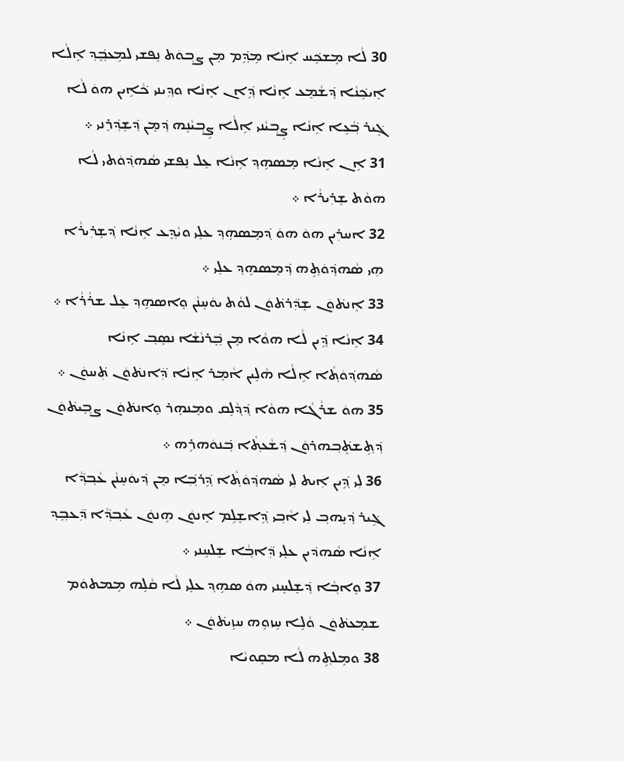30 ܠܵܐ ܡܹܫܟܸ݁ܚ ܐܹܢܵܐ ܡܹܕ݂ܹ݁ܡ ܡܸܢ ܨܒ݂ܘܿܬ ܢܸܦܫܝ ܠܡܹܥܒ݂ܸ݁ܕ݂ ܐܹܠܵܐ ܐܸܝܟܸ݁ܢܵܐ ܕ݂݁ܫܵܡܸܥ ܐܹܢܵܐ ܕ݂ܹ݁ܐܢ ܐܹܢܵܐ ܘܕ݂ܼܝܢܝ ܟ݁ܵܐܹܝܢ ܗܘܿ ܠܵܐ ܓܹ݁ܝܪ ܒ݂݁ܵܥܹܐ ܐܹܢܵܐ ܨܹܒ݂ܝܵܢܝ ܐܹܠܵܐ ܨܹܒ݂ܝܵܢܹܗ ܕ݂݁ܡܸܢ ܕ݂݁ܫܸܕ݂݁ܪܸܢܝ ܀
31 ܐܹܢ ܐܹܢܵܐ ܡܸܣܗܹܕ݂ ܐܹܢܵܐ ܥܸܠ ܢܸܦܫܝ ܣܵܗܕ݂݁ܘܿܬܝ ܠܵܐ ܗܘܵܬ ܫܸܪܼܝܪܵܐ ܀
32 ܐܚܪܼܝܢ ܗܘܿ ܗܘܿ ܕ݂݁ܡܸܣܗܹܕ݂ ܥܠܸܝ ܘܝܵܕ݂ܸܥ ܐܹܢܵܐ ܕ݂݁ܫܸܪܼܝܪܵܐ ܗܼܝ ܣܵܗܕ݂݁ܘܿܬ݂ܹܗ ܕ݂݁ܡܸܣܗܹܕ݂ ܥܠܸܝ ܀
33 ܐܸܢܬ݁ܘܿܢ ܫܸܕ݁ܲܪܬ݁ܘܿܢ ܠܘܵܬ ܝܘܿܚܸܢܵܢ ܘܸܐܣܗܹܕ݂ ܥܸܠ ܫܪܵܪܵܐ ܀
34 ܐܹܢܵܐ ܕ݂ܹ݁ܝܢ ܠܵܐ ܗܘܵܐ ܡܸܢ ܒ݂ܸ݁ܪܢܵܫܵܐ ܢܣܸܒ݂ ܐܹܢܵܐ ܣܵܗܕ݂݁ܘܿܬ݂ܵܐ ܐܹܠܵܐ ܗܵܠܹܝܢ ܐܵܡܸܪ ܐܹܢܵܐ ܕ݁ܲܐܢܬ݁ܘܿܢ ܬܼ݁ܚܘܿܢ ܀
35 ܗܘܿ ܫܪܵܓܵܐ ܗܘܵܐ ܕ݂݁ܕ݂ܵܠܹܩ ܘܡܸܢܗܸܪ ܘܸܐܢܬ݁ܘܿܢ ܨܒ݂ܸܝܬ݁ܘܿܢ ܕ݂݁ܬ݂ܹܫܬܸ݁ܒ݂ܗܪܘܿܢ ܕ݂݁ܫܵܥܬ݂ܵܐ ܒ݂݁ܢܘܿܗܪܹܗ ܀
36 ܠܼܝ ܕ݂ܹ݁ܝܢ ܐܼܝܬ ܠܼܝ ܣܵܗܕ݂݁ܘܿܬ݂ܵܐ ܕ݂ܹ݁ܪܒ݂ܼ݁ܐ ܡܸܢ ܕ݂݁ܝܘܿܚܸܢܵܢ ܥܵܒ݂ܕ݂݁ܵܐ ܓܹ݁ܝܪ ܕ݂݁ܝܸܗܒ݂ ܠܼܝ ܐܵܒ݂ܝ ܕ݂ܹ݁ܐܫܸܠܹܡ ܐܹܢܘܿܢ ܗܹܢܘܿܢ ܥܵܒ݂ܕ݂݁ܵܐ ܕ݁ܲܥܒ݂ܸܕ݂ ܐܹܢܵܐ ܣܵܗܕ݁ܝܢ ܥܠܸܝ ܕ݁ܲܐܒ݂ܵܐ ܫܸܠܚܸܢܝ ܀
37 ܘܸܐܒ݂ܵܐ ܕ݂݁ܫܸܠܚܸܢܝ ܗܘܿ ܣܗܹܕ݂ ܥܠܸܝ ܠܵܐ ܩܵܠܹܗ ܡܹܡܬܘܿܡ ܫܡܸܥܬ݁ܘܿܢ ܘܵܠܹܐ ܚܹܙܘܹܗ ܚܙܸܝܬ݁ܘܿܢ ܀
38 ܘܡܹܠܬ݂ܹܗ ܠܵܐ ܡܩܸܘܝܵܐ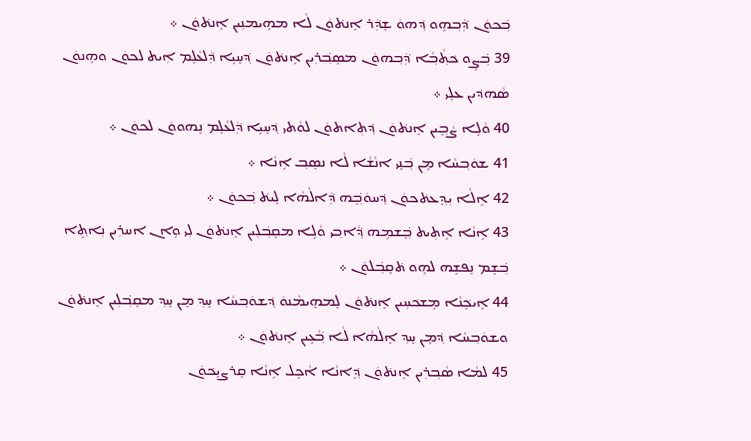ܒ݂݁ܟܘܿܢ ܕ݁ܲܒ݂ܗܸܘ ܕ݂݁ܗܘܿ ܫܸܕ݁ܲܪ ܐܸܢܬ݁ܘܿܢ ܠܵܐ ܡܗܸܝܡܢܼܝܢ ܐܸܢܬ݁ܘܿܢ ܀
39 ܒ݂݁ܨܸܘ ܟ݁ܬ݂ܵܒ݂ܵܐ ܕ݁ܲܒ݂ܗܘܿܢ ܡܣܸܒ݂݁ܪܼܝܢ ܐܸܢܬ݁ܘܿܢ ܕ݂݁ܚܸܝܹܐ ܕ݁ܲܠܥܵܠܸܡ ܐܼܝܬ ܠܟܘܿܢ ܘܗܹܢܘܿܢ ܣܵܗܕ݁ܝܢ ܥܠܸܝ ܀
40 ܘܵܠܹܐ ܨܵܒ݂ܹܝܢ ܐܸܢܬ݁ܘܿܢ ܕ݂݁ܬܼܐܬܘܿܢ ܠܘܵܬܝ ܕ݂݁ܚܸܝܹܐ ܕ݁ܲܠܥܵܠܸܡ ܢܹܗܘܘܿܢ ܠܟܘܿܢ ܀
41 ܫܘܿܒ݂ܚܵܐ ܡܸܢ ܒ݂݁ܢܸܝ ܐܢܵܫܵܐ ܠܵܐ ܢܣܸܒ݂ ܐܹܢܵܐ ܀
42 ܐܹܠܵܐ ܝܼܕ݂ܸܥܬ݁ܟܘܿܢ ܕ݂݁ܚܘܿܒ݂ܹ݁ܗ ܕ݁ܲܐܠܵܗܵܐ ܠܸܝܬ݁ ܒ݂݁ܟܘܿܢ ܀
43 ܐܹܢܵܐ ܐܹܬܼܝܬ ܒ݂ܸ݁ܫܡܹܗ ܕ݂݁ܵܐܒ݂ܝ ܘܵܠܹܐ ܡܩܸܒ݂݁ܠܼܝܢ ܐܸܢܬ݁ܘܿܢ ܠܼܝ ܘܹܐܢ ܐܚܪܼܝܢ ܢܼܐܬ݂ܹܐ ܒ݂݁ܫܹܡ ܢܸܦܫܹܗ ܠܗܸܘ ܬ݁ܩܸܒ݂݁ܠܘܿܢ ܀
44 ܐܸܝܟܸ݁ܢܵܐ ܡܹܫܟ݁ܚܼܝܢ ܐܸܢܬ݁ܘܿܢ ܠܸܡܗܸܝܡܵܢܘܿ ܕ݂݁ܫܘܿܒ݂ܚܵܐ ܚܸܕ݂ ܡܸܢ ܚܸܕ݂ ܡܩܸܒ݂݁ܠܼܝܢ ܐܸܢܬ݁ܘܿܢ ܘܫܘܿܒ݂ܚܵܐ ܕ݂݁ܡܸܢ ܚܸܕ݂ ܐܸܠܵܗܵܐ ܠܵܐ ܒ݂݁ܵܥܹܝܢ ܐܸܢܬ݁ܘܿܢ ܀
45 ܠܡܵܐ ܣܵܒ݂ܪܼܝܢ ܐܸܢܬ݁ܘܿܢ ܕ݂ܹ݁ܐܢܵܐ ܐܵܟܹܠ ܐܹܢܵܐ ܩܸܪܨܝܸܟ݁ܘܿܢ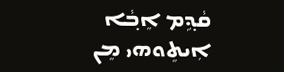ܩܵܕ݂ܹܡ ܐܸܒ݂ܵܐ ܐܼܝܬܸܘܗܝ ܡܸܢ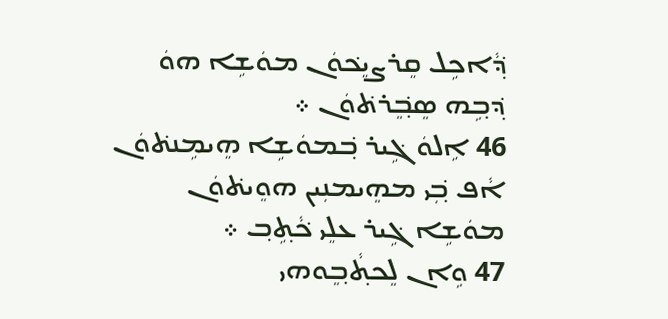ܕ݂݁ܵܐܟܹܠ ܩܸܪܨܝܸܟ݁ܘܿܢ ܡܘܿܫܹܐ ܗܘܿ ܕ݂݁ܒ݂ܹܗ ܣܸܒ݂ܸ݁ܪܬ݁ܘܿܢ ܀
46 ܐܹܠܘܿ ܓܹ݁ܝܪ ܒ݂݁ܡܘܿܫܹܐ ܗܸܝܡܹܢܬ݁ܘܿܢ ܐܵܦ ܒ݂ܼ݁ܝ ܡܗܸܝܡܢܼܝܢ ܗܘܸܝܬ݁ܘܿܢ ܡܘܿܫܹܐ ܓܹ݁ܝܪ ܥܠܸܝ ܟ݁ܵܬ݂ܹܒ݂ ܀
47 ܘܹܐܢ ܠܸܟܬ݂ܵܒ݂ܸܘܗܝ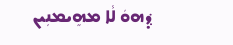ܕ݂݁ܗܘܿ ܠܵܐ ܡܗܸܝܡܢܼܝܢ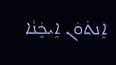ܐܸܢܬ݁ܘܿܢ ܐܸܝܟܸ݁ܢܵܐ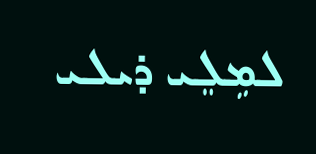ܠܡܹܠܸܝ ܕ݁ܝܠܝ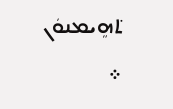ܬ݁ܗܸܝܡܢܘܿܢ ܀